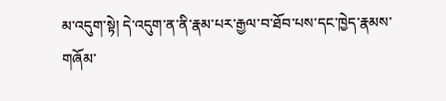མ་འདུག་སྟེ། དེ་འདུག་ན་ནི་རྣམ་པར་རྒྱལ་བ་ཐོབ་པས་དང་ཁྱེད་རྣམས་གཞོམ་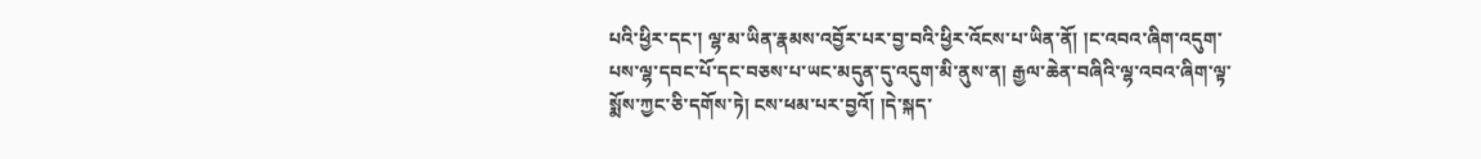པའི་ཕྱིར་དང་། ལྷ་མ་ཡིན་རྣམས་འབྱོར་པར་བྱ་བའི་ཕྱིར་འོངས་པ་ཡིན་ནོ། །ང་འབའ་ཞིག་འདུག་པས་ལྷ་དབང་པོ་དང་བཅས་པ་ཡང་མདུན་དུ་འདུག་མི་ནུས་ན། རྒྱལ་ཆེན་བཞིའི་ལྷ་འབའ་ཞིག་ལྟ་སྨོས་ཀྱང་ཅི་དགོས་ཏེ། ངས་ཕམ་པར་བྱའོ། །དེ་སྐད་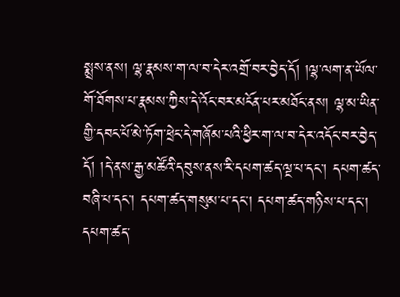སྨྲས་ནས། ལྷ་རྣམས་ག་ལ་བ་དེར་འགྲོ་བར་བྱེད་དོ། །ལྷ་ལག་ན་ཡོལ་གོ་ཐོགས་པ་རྣམས་ཀྱིས་དེ་འོང་བར་མངོན་པར་མཐོང་ནས། ལྷ་མ་ཡིན་གྱི་དབང་པོ་མེ་ཏོག་ཕྲེང་དེ་གཞོམ་པའི་ཕྱིར་ག་ལ་བ་དེར་འདོང་བར་བྱེད་དོ། །དེ་ནས་རྒྱ་མཚོའི་དབུས་ནས་རི་དཔག་ཚད་ལྔ་པ་དང་། དཔག་ཚད་བཞི་པ་དང་། དཔག་ཚད་གསུམ་པ་དང་། དཔག་ཚད་གཉིས་པ་དང་། དཔག་ཚད་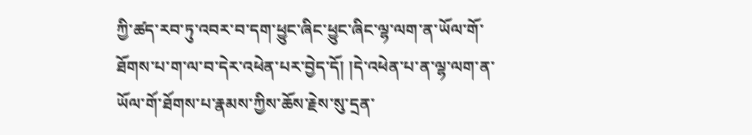ཀྱི་ཚད་རབ་ཏུ་འབར་བ་དག་ཕྱུང་ཞིང་ཕྱུང་ཞིང་ལྷ་ལག་ན་ཡོལ་གོ་ཐོགས་པ་ག་ལ་བ་དེར་འཕེན་པར་བྱེད་དོ། །དེ་འཕེན་པ་ན་ལྷ་ལག་ན་ཡོལ་གོ་ཐོགས་པ་རྣམས་ཀྱིས་ཆོས་རྗེས་སུ་དྲན་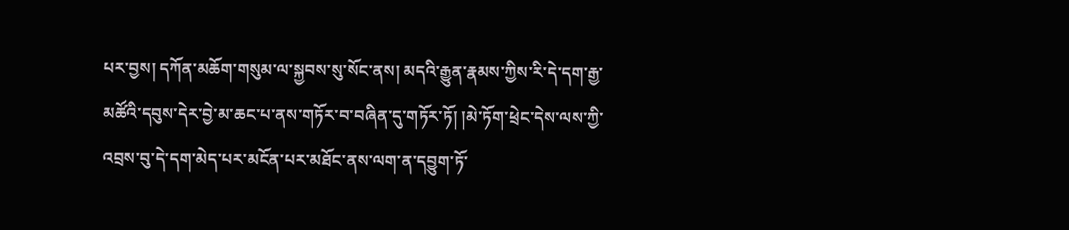པར་བྱས། དཀོན་མཆོག་གསུམ་ལ་སྐྱབས་སུ་སོང་ནས། མདའི་རྒྱུན་རྣམས་ཀྱིས་རི་དེ་དག་རྒྱ་མཚོའི་དབུས་དེར་བྱེ་མ་ཆང་པ་ནས་གཏོར་བ་བཞིན་དུ་གཏོར་ཏོ། །མེ་ཏོག་ཕྲེང་དེས་ལས་ཀྱི་འབྲས་བུ་དེ་དག་མེད་པར་མངོན་པར་མཐོང་ནས་ལག་ན་དབྱུག་ཏོ་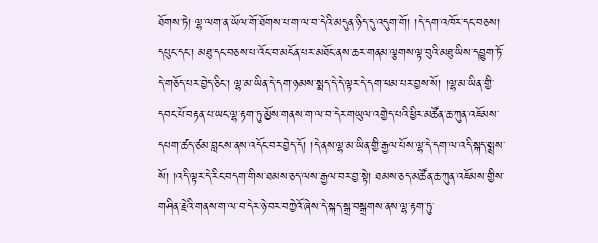ཐོགས་ཏེ། ལྷ་ལག་ན་ཡོལ་གོ་ཐོགས་པ་ག་ལ་བ་དེའི་མདུན་ཉིད་དུ་འདུག་གོ། །དེ་དག་འཁོར་དང་བཅས། དཔུང་དང་། མཐུ་དང་བཅས་པ་འོང་བ་མངོན་པར་མཐོང་ནས་ཆར་གནམ་ལྕགས་ལྟ་བུའི་མཐུ་ཡིས་དབྱུག་ཏོ་དེ་གཅོད་པར་བྱེད་ཅིང་། ལྷ་མ་ཡིན་དེ་དག་ཉམས་སྨད་དེ་དེ་ལྟར་དེ་དག་ཕམ་པར་བྱས་སོ། །ལྷ་མ་ཡིན་གྱི་དབང་པོ་བརྟན་པ་ཡང་ལྷ་རྟག་ཏུ་མྱོས་གནས་ག་ལ་བ་དེར་གཡུལ་འགྱེད་པའི་ཕྱིར་མཚོན་ཆ་ཀུན་འཇོམས་དཔག་ཚད་ཙམ་བླངས་ནས་འདོང་བར་བྱེད་དོ། །དེ་ནས་ལྷ་མ་ཡིན་གྱི་རྒྱལ་པོས་ལྷ་དེ་དག་ལ་འདི་སྐད་སྨྲས་སོ། །འདི་ལྟར་དེ་རིང་བདག་གིས་ཐམས་ཅད་ལས་རྒྱལ་བར་བྱ་སྟེ། ཐམས་ཅད་མཚོན་ཆ་ཀུན་འཇོམས་གྱིས་གཤིན་རྗེའི་གནས་ག་ལ་བ་དེར་ཉེ་བར་བཀྱེའོ་ཞེས་དེ་སྐད་སྒྲ་བསྒྲགས་ནས་ལྷ་རྟག་ཏུ་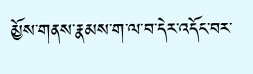མྱོས་གནས་རྣམས་ག་ལ་བ་དེར་འདོང་བར་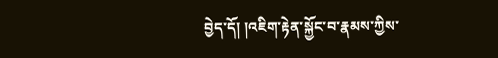བྱེད་དོ། །འཇིག་རྟེན་སྐྱོང་བ་རྣམས་ཀྱིས་